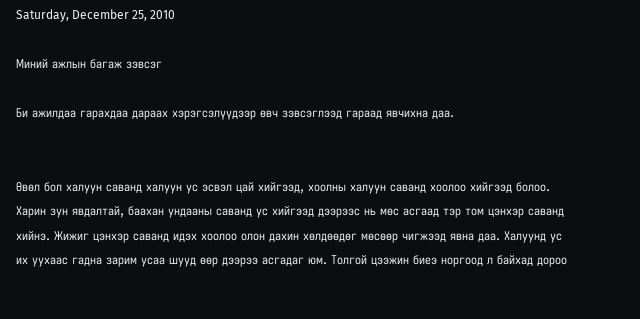Saturday, December 25, 2010

Миний ажлын багаж зэвсэг

Би ажилдаа гарахдаа дараах хэрэгсэлүүдээр өвч зэвсэглээд гараад явчихна даа.


Өвөл бол халуун саванд халуун ус эсвэл цай хийгээд, хоолны халуун саванд хоолоо хийгээд болоо. Харин зун явдалтай, баахан ундааны саванд ус хийгээд дээрээс нь мөс асгаад тэр том цэнхэр саванд хийнэ. Жижиг цэнхэр саванд идэх хоолоо олон дахин хөлдөөдөг мөсөөр чигжээд явна даа. Халуунд ус их уухаас гадна зарим усаа шууд өөр дээрээ асгадаг юм. Толгой цээжин биеэ норгоод л байхад дороо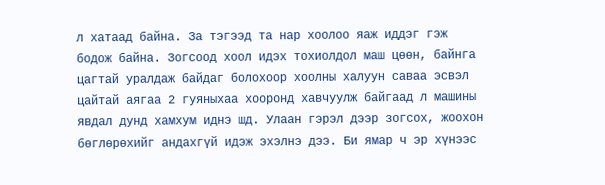л хатаад байна. За тэгээд та нар хоолоо яаж иддэг гэж бодож байна. Зогсоод хоол идэх тохиолдол маш цөөн, байнга цагтай уралдаж байдаг болохоор хоолны халуун саваа эсвэл цайтай аягаа 2 гуяныхаа хооронд хавчуулж байгаад л машины явдал дунд хамхум иднэ шд. Улаан гэрэл дээр зогсох, жоохон бөглөрөхийг андахгүй идэж эхэлнэ дээ. Би ямар ч эр хүнээс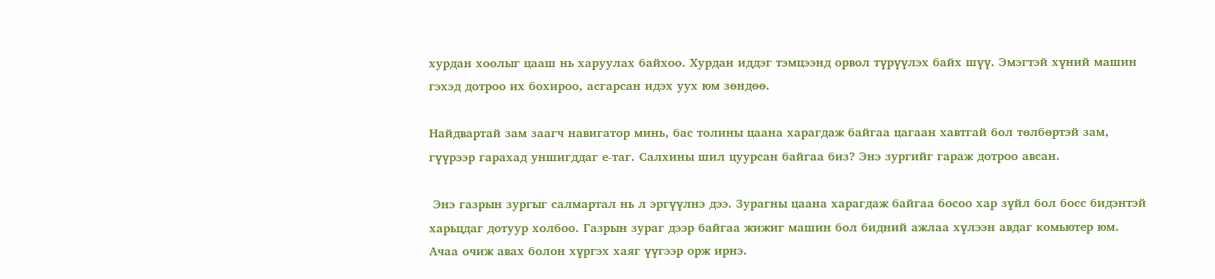хурдан хоолыг цааш нь харуулах байхоо. Хурдан иддэг тэмцээнд орвол түрүүлэх байх шүү. Эмэгтэй хүний машин гэхэд дотроо их бохироо, асгарсан идэх уух юм зөндөө.

Найдвартай зам заагч навигатор минь, бас толины цаана харагдаж байгаа цагаан хавтгай бол төлбөртэй зам, гүүрээр гарахад уншигддаг е-таг. Салхины шил цуурсан байгаа биз? Энэ зургийг гараж дотроо авсан.

 Энэ газрын зургыг салмартал нь л эргүүлнэ дээ. Зурагны цаана харагдаж байгаа босоо хар зүйл бол босс бидэнтэй харьцдаг дотуур холбоо. Газрын зураг дээр байгаа жижиг машин бол бидний ажлаа хүлээн авдаг комьютер юм. Ачаа очиж авах болон хүргэх хаяг үүгээр орж ирнэ.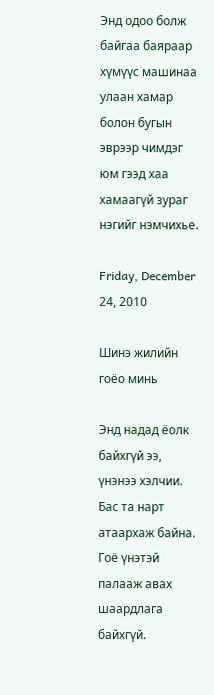Энд одоо болж байгаа баяраар хүмүүс машинаа улаан хамар болон бугын эврээр чимдэг юм гээд хаа хамаагүй зураг нэгийг нэмчихье.

Friday, December 24, 2010

Шинэ жилийн гоёо минь

Энд надад ёолк байхгүй ээ, үнэнээ хэлчии. Бас та нарт атаархаж байна.
Гоё үнэтэй палааж авах шаардлага байхгүй.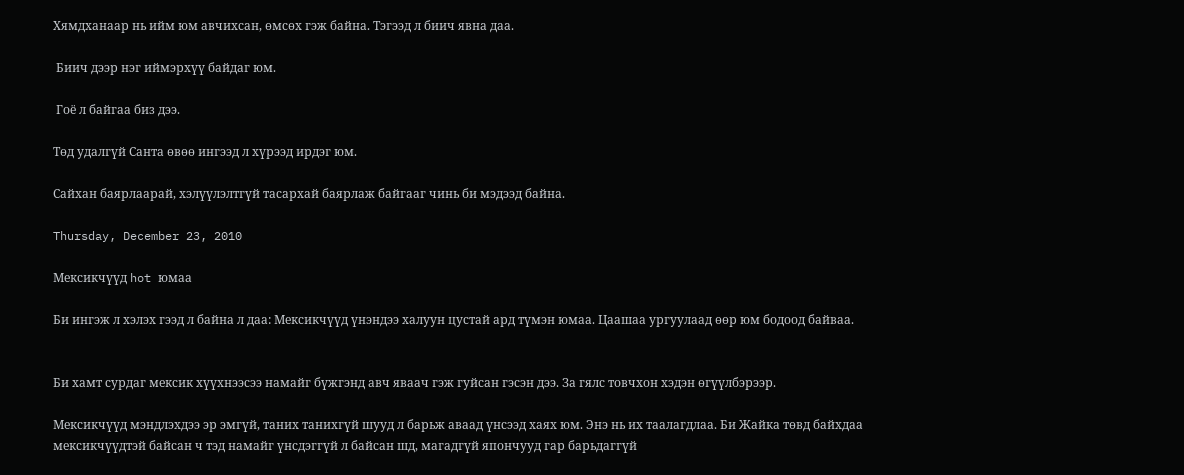Хямдханаар нь ийм юм авчихсан, өмсөх гэж байна. Тэгээд л биич явна даа.

 Биич дээр нэг иймэрхүү байдаг юм.

 Гоё л байгаа биз дээ.

Төд удалгүй Санта өвөө ингээд л хүрээд ирдэг юм.

Сайхан баярлаарай, хэлүүлэлтгүй тасархай баярлаж байгааг чинь би мэдээд байна.

Thursday, December 23, 2010

Мексикчүүд hot юмаа

Би ингэж л хэлэх гээд л байна л даа: Мексикчүүд үнэндээ халуун цустай ард түмэн юмаа. Цаашаа ургуулаад өөр юм бодоод байваа.


Би хамт сурдаг мексик хүүхнээсээ намайг бүжгэнд авч яваач гэж гуйсан гэсэн дээ. За гялс товчхон хэдэн өгүүлбэрээр.

Мексикчүүд мэндлэхдээ эр эмгүй, таних танихгүй шууд л барьж аваад үнсээд хаях юм. Энэ нь их таалагдлаа. Би Жайка төвд байхдаа мексикчүүдтэй байсан ч тэд намайг үнсдэггүй л байсан шд, магадгүй япончууд гар барьдаггүй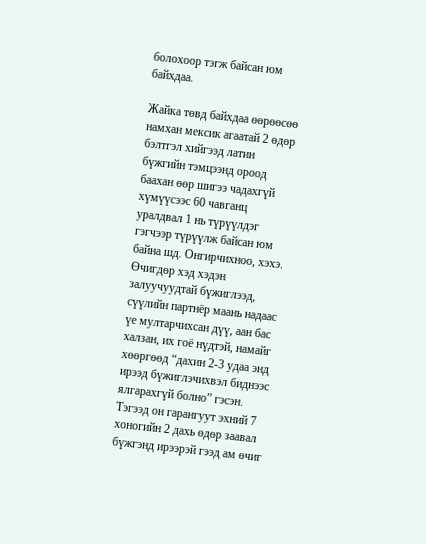болохоор тэгж байсан юм байхдаа.

Жайка төвд байхдаа өөрөөсөө намхан мексик агаатай 2 өдөр бэлтгэл хийгээд латин бүжгийн тэмцээнд ороод баахан өөр шигээ чадахгүй хүмүүсээс 60 чавганц уралдвал 1 нь түрүүлдэг гэгчээр түрүүлж байсан юм байна шд. Онгирчихноо, хэхэ. Өчигдөр хэд хэдэн залуучуудтай бүжиглээд, сүүлийн партнёр маань надаас үе мултарчихсан дүү, аан бас халзан, их гоё нүдтэй, намайг хөөргөөд “дахин 2-3 удаа энд ирээд бүжиглэчихвэл биднээс ялгарахгүй болно” гэсэн. Тэгээд он гарангуут эхний 7 хоногийн 2 дахь өдөр заавал бүжгэнд ирээрэй гээд ам өчиг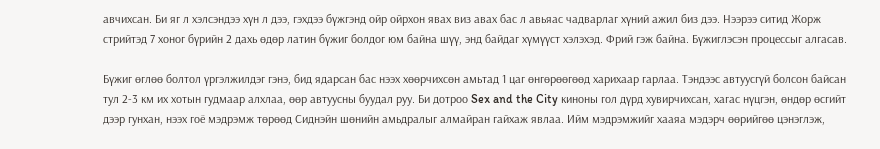авчихсан. Би яг л хэлсэндээ хүн л дээ, гэхдээ бүжгэнд ойр ойрхон явах виз авах бас л авьяас чадварлаг хүний ажил биз дээ. Нээрээ ситид Жорж стрийтэд 7 хоног бүрийн 2 дахь өдөр латин бүжиг болдог юм байна шүү, энд байдаг хүмүүст хэлэхэд. Фрий гэж байна. Бүжиглэсэн процессыг алгасав.

Бүжиг өглөө болтол үргэлжилдэг гэнэ, бид ядарсан бас нээх хөөрчихсөн амьтад 1 цаг өнгөрөөгөөд харихаар гарлаа. Тэндээс автуусгүй болсон байсан тул 2-3 км их хотын гудмаар алхлаа, өөр автуусны буудал руу. Би дотроо Sex and the City киноны гол дүрд хувирчихсан, хагас нүцгэн, өндөр өсгийт дээр гунхан, нээх гоё мэдрэмж төрөөд Сиднэйн шөнийн амьдралыг алмайран гайхаж явлаа. Ийм мэдрэмжийг хааяа мэдэрч өөрийгөө цэнэглэж,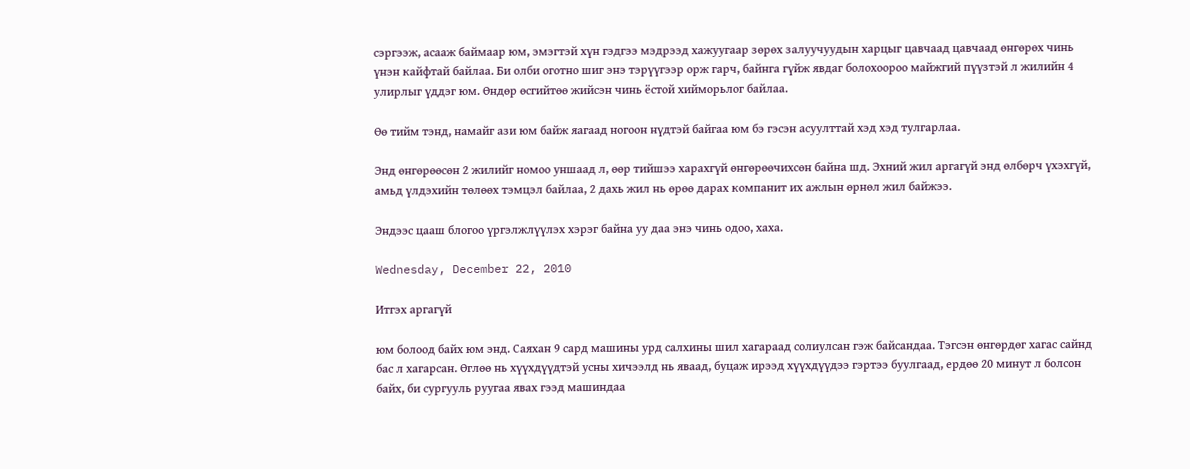сэргээж, асааж баймаар юм, эмэгтэй хүн гэдгээ мэдрээд хажуугаар зөрөх залуучуудын харцыг цавчаад цавчаад өнгөрөх чинь үнэн кайфтай байлаа. Би олби оготно шиг энэ тэрүүгээр орж гарч, байнга гүйж явдаг болохоороо майжгий пүүзтэй л жилийн 4 улирлыг үддэг юм. Өндөр өсгийтөө жийсэн чинь ёстой хийморьлог байлаа.

Өө тийм тэнд, намайг ази юм байж яагаад ногоон нүдтэй байгаа юм бэ гэсэн асуулттай хэд хэд тулгарлаа.

Энд өнгөрөөсөн 2 жилийг номоо уншаад л, өөр тийшээ харахгүй өнгөрөөчихсөн байна шд. Эхний жил аргагүй энд өлбөрч үхэхгүй, амьд үлдэхийн төлөөх тэмцэл байлаа, 2 дахь жил нь өрөө дарах компанит их ажлын өрнөл жил байжээ.

Эндээс цааш блогоо үргэлжлүүлэх хэрэг байна уу даа энэ чинь одоо, хаха.

Wednesday, December 22, 2010

Итгэх аргагүй

юм болоод байх юм энд. Саяхан 9 сард машины урд салхины шил хагараад солиулсан гэж байсандаа. Тэгсэн өнгөрдөг хагас сайнд бас л хагарсан. Өглөө нь хүүхдүүдтэй усны хичээлд нь яваад, буцаж ирээд хүүхдүүдээ гэртээ буулгаад, ердөө 20 минут л болсон байх, би сургууль руугаа явах гээд машиндаа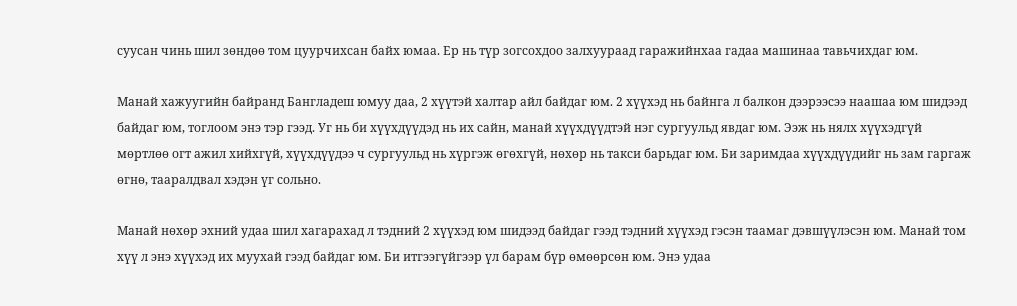суусан чинь шил зөндөө том цуурчихсан байх юмаа. Ер нь түр зогсохдоо залхуураад гаражийнхаа гадаа машинаа тавьчихдаг юм.

Манай хажуугийн байранд Бангладеш юмуу даа, 2 хүүтэй халтар айл байдаг юм. 2 хүүхэд нь байнга л балкон дээрээсээ наашаа юм шидээд байдаг юм, тоглоом энэ тэр гээд. Уг нь би хүүхдүүдэд нь их сайн, манай хүүхдүүдтэй нэг сургуульд явдаг юм. Ээж нь нялх хүүхэдгүй мөртлөө огт ажил хийхгүй, хүүхдүүдээ ч сургуульд нь хүргэж өгөхгүй, нөхөр нь такси барьдаг юм. Би заримдаа хүүхдүүдийг нь зам гаргаж өгнө, тааралдвал хэдэн үг сольно.

Манай нөхөр эхний удаа шил хагарахад л тэдний 2 хүүхэд юм шидээд байдаг гээд тэдний хүүхэд гэсэн таамаг дэвшүүлэсэн юм. Манай том хүү л энэ хүүхэд их муухай гээд байдаг юм. Би итгээгүйгээр үл барам бүр өмөөрсөн юм. Энэ удаа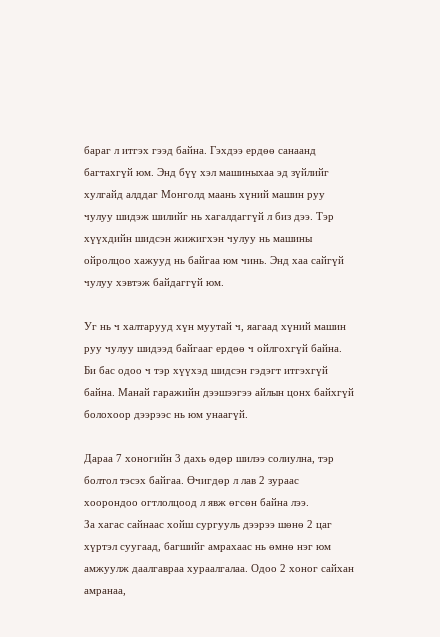бараг л итгэх гээд байна. Гэхдээ ердөө санаанд багтахгүй юм. Энд бүү хэл машиныхаа эд зүйлийг хулгайд алддаг Монголд маань хүний машин руу чулуу шидэж шилийг нь хагалдаггүй л биз дээ. Тэр хүүхдийн шидсэн жижигхэн чулуу нь машины ойролцоо хажууд нь байгаа юм чинь. Энд хаа сайгүй чулуу хэвтэж байдаггүй юм.

Уг нь ч халтарууд хүн муутай ч, яагаад хүний машин руу чулуу шидээд байгааг ердөө ч ойлгохгүй байна. Би бас одоо ч тэр хүүхэд шидсэн гэдэгт итгэхгүй байна. Манай гаражийн дээшээгээ айлын цонх байхгүй болохоор дээрээс нь юм унаагүй.

Дараа 7 хоногийн 3 дахь өдөр шилээ солиулна, тэр болтол тэсэх байгаа. Өчигдөр л лав 2 зураас хоорондоо огтлолцоод л явж өгсөн байна лээ.
За хагас сайнаас хойш сургууль дээрээ шөнө 2 цаг хүртэл суугаад, багшийг амрахаас нь өмнө нэг юм амжуулж даалгавраа хураалгалаа. Одоо 2 хоног сайхан амранаа,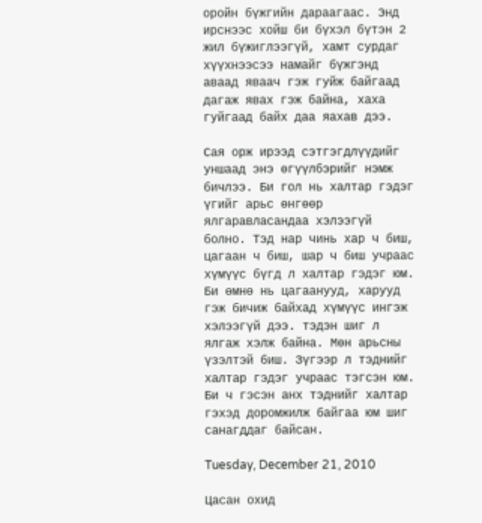оройн бүжгийн дараагаас. Энд ирснээс хойш би бүхэл бүтэн 2 жил бүжиглээгүй, хамт сурдаг хүүхнээсээ намайг бүжгэнд аваад яваач гэж гуйж байгаад дагаж явах гэж байна, хаха гуйгаад байх даа яахав дээ.

Сая орж ирээд сэтгэгдлүүдийг уншаад энэ өгүүлбэрийг нэмж бичлээ. Би гол нь халтар гэдэг үгийг арьс өнгөөр ялгаравласандаа хэлээгүй болно. Тэд нар чинь хар ч биш, цагаан ч биш, шар ч биш учраас хүмүүс бүгд л халтар гэдэг юм. Би өмнө нь цагаанууд, харууд гэж бичиж байхад хүмүүс ингэж хэлээгүй дээ. тэдэн шиг л ялгаж хэлж байна. Мөн арьсны үзэлтэй биш. Зүгээр л тэднийг халтар гэдэг учраас тэгсэн юм. Би ч гэсэн анх тэднийг халтар гэхэд доромжилж байгаа юм шиг санагддаг байсан.

Tuesday, December 21, 2010

Цасан охид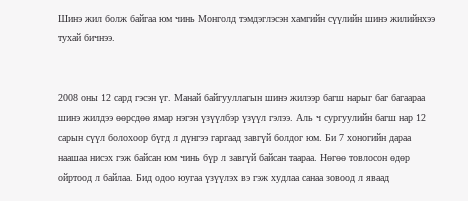Шинэ жил болж байгаа юм чинь Монголд тэмдэглэсэн хамгийн сүүлийн шинэ жилийнхээ тухай бичнээ.


2008 оны 12 сард гэсэн үг. Манай байгууллагын шинэ жилээр багш нарыг баг багаараа шинэ жилдээ өөрсдөө ямар нэгэн үзүүлбэр үзүүл гэлээ. Аль ч сургуулийн багш нар 12 сарын сүүл болохоор бүгд л дүнгээ гаргаад завгүй болдог юм. Би 7 хоногийн дараа наашаа нисэх гэж байсан юм чинь бүр л завгүй байсан таараа. Нөгөө товлосон өдөр ойртоод л байлаа. Бид одоо юугаа үзүүлэх вэ гэж худлаа санаа зовоод л яваад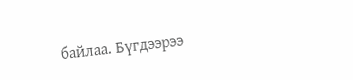байлаа. Бүгдээрээ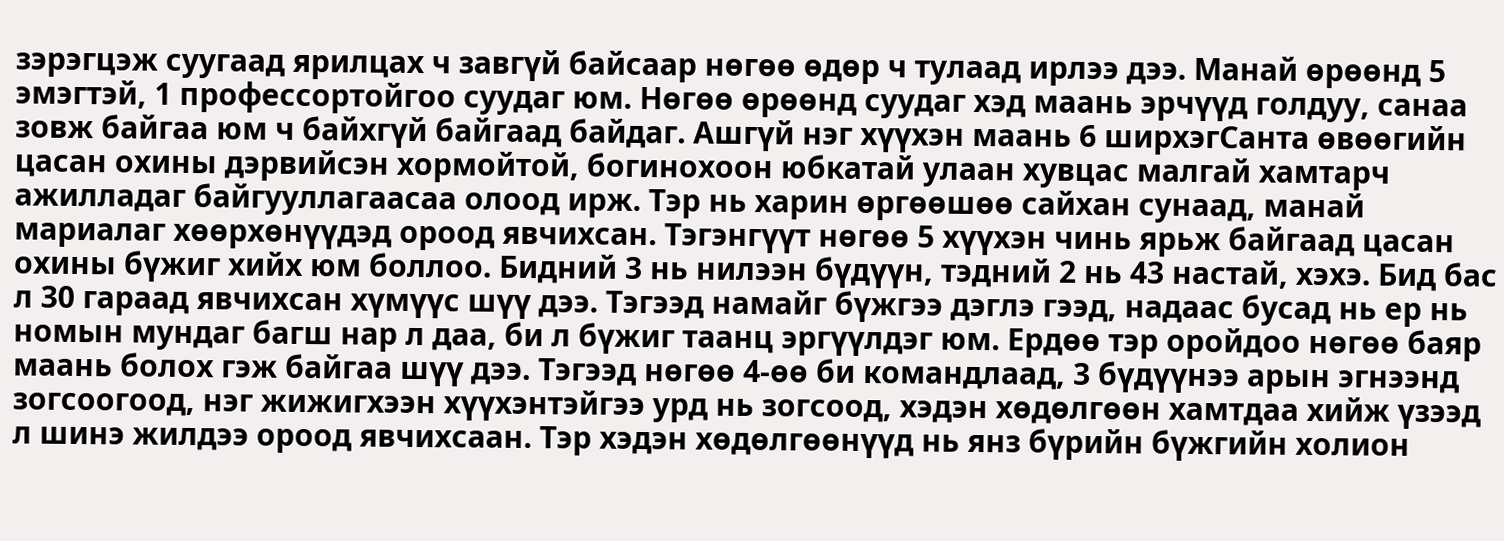зэрэгцэж суугаад ярилцах ч завгүй байсаар нөгөө өдөр ч тулаад ирлээ дээ. Манай өрөөнд 5 эмэгтэй, 1 профессортойгоо суудаг юм. Нөгөө өрөөнд суудаг хэд маань эрчүүд голдуу, санаа зовж байгаа юм ч байхгүй байгаад байдаг. Ашгүй нэг хүүхэн маань 6 ширхэгСанта өвөөгийн цасан охины дэрвийсэн хормойтой, богинохоон юбкатай улаан хувцас малгай хамтарч ажилладаг байгууллагаасаа олоод ирж. Тэр нь харин өргөөшөө сайхан сунаад, манай мариалаг хөөрхөнүүдэд ороод явчихсан. Тэгэнгүүт нөгөө 5 хүүхэн чинь ярьж байгаад цасан охины бүжиг хийх юм боллоо. Бидний 3 нь нилээн бүдүүн, тэдний 2 нь 43 настай, хэхэ. Бид бас л 30 гараад явчихсан хүмүүс шүү дээ. Тэгээд намайг бүжгээ дэглэ гээд, надаас бусад нь ер нь номын мундаг багш нар л даа, би л бүжиг таанц эргүүлдэг юм. Ердөө тэр оройдоо нөгөө баяр маань болох гэж байгаа шүү дээ. Тэгээд нөгөө 4-өө би командлаад, 3 бүдүүнээ арын эгнээнд зогсоогоод, нэг жижигхээн хүүхэнтэйгээ урд нь зогсоод, хэдэн хөдөлгөөн хамтдаа хийж үзээд л шинэ жилдээ ороод явчихсаан. Тэр хэдэн хөдөлгөөнүүд нь янз бүрийн бүжгийн холион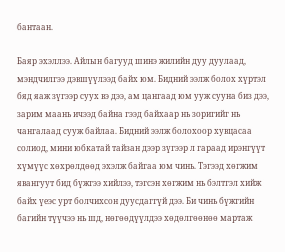бантаан.

Баяр эхэллээ. Айлын багууд шинэ жилийн дуу дуулаад, мэндчилгээ дэвшүүлээд байх юм. Бидний ээлж болох хүртэл бяд яаж зүгээр суух вэ дээ, ам цангаад юм ууж сууна биз дээ, зарим маань ичээд байна гээд байхаар нь зоригийг нь чангалаад сууж байлаа. Бидний ээлж болохоор хувцасаа солиод, мини юбкатай тайзан дээр зүгээр л гараад ирэнгүүт хүмүүс хөхрөлдөөд эхэлж байгаа юм чинь. Тэгээд хөгжим явангуут бид бүжгээ хийлээ, тэгсэн хөгжим нь бэлтгэл хийж байх үеэс урт болчихсон дуусдаггүй дээ. Би чинь бүжгийн багийн түүчээ нь шд, нөгөөдүүлдээ хөдөлгөөнөө мартаж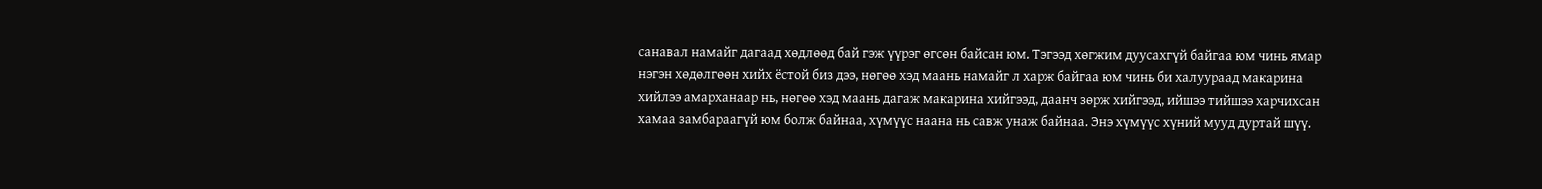санавал намайг дагаад хөдлөөд бай гэж үүрэг өгсөн байсан юм. Тэгээд хөгжим дуусахгүй байгаа юм чинь ямар нэгэн хөдөлгөөн хийх ёстой биз дээ, нөгөө хэд маань намайг л харж байгаа юм чинь би халуураад макарина хийлээ амарханаар нь, нөгөө хэд маань дагаж макарина хийгээд, даанч зөрж хийгээд, ийшээ тийшээ харчихсан хамаа замбараагүй юм болж байнаа, хүмүүс наана нь савж унаж байнаа. Энэ хүмүүс хүний мууд дуртай шүү.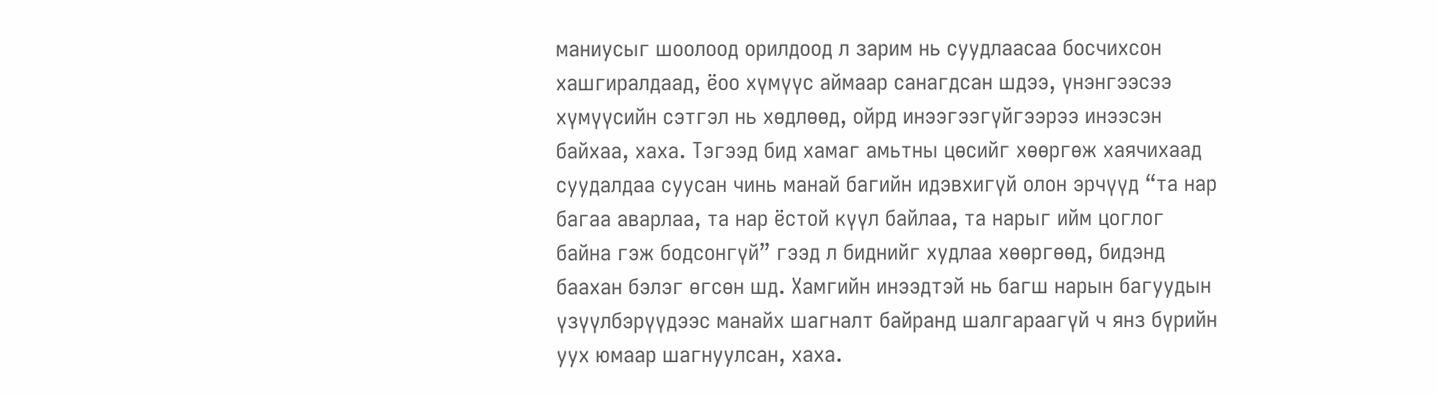маниусыг шоолоод орилдоод л зарим нь суудлаасаа босчихсон хашгиралдаад, ёоо хүмүүс аймаар санагдсан шдээ, үнэнгээсээ хүмүүсийн сэтгэл нь хөдлөөд, ойрд инээгээгүйгээрээ инээсэн байхаа, хаха. Тэгээд бид хамаг амьтны цөсийг хөөргөж хаячихаад суудалдаа суусан чинь манай багийн идэвхигүй олон эрчүүд “та нар багаа аварлаа, та нар ёстой күүл байлаа, та нарыг ийм цоглог байна гэж бодсонгүй” гээд л биднийг худлаа хөөргөөд, бидэнд баахан бэлэг өгсөн шд. Хамгийн инээдтэй нь багш нарын багуудын үзүүлбэрүүдээс манайх шагналт байранд шалгараагүй ч янз бүрийн уух юмаар шагнуулсан, хаха.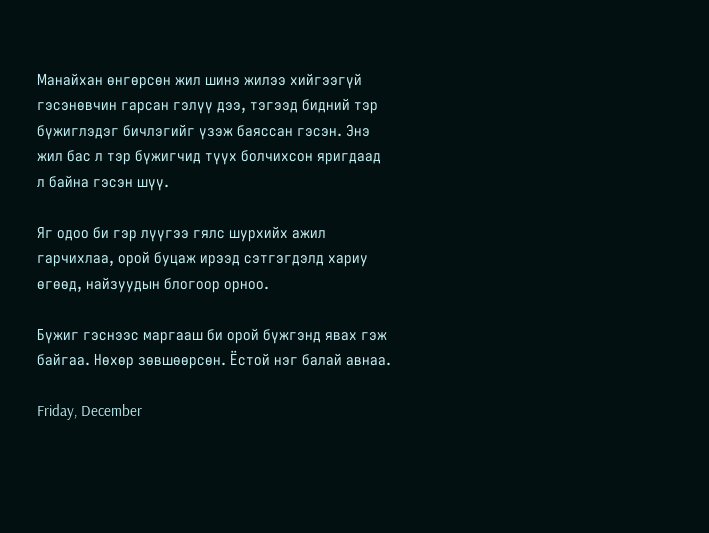Манайхан өнгөрсөн жил шинэ жилээ хийгээгүй гэсэнөвчин гарсан гэлүү дээ, тэгээд бидний тэр бүжиглэдэг бичлэгийг үзэж баяссан гэсэн. Энэ жил бас л тэр бүжигчид түүх болчихсон яригдаад л байна гэсэн шүү.

Яг одоо би гэр лүүгээ гялс шурхийх ажил гарчихлаа, орой буцаж ирээд сэтгэгдэлд хариу өгөөд, найзуудын блогоор орноо.

Бүжиг гэснээс маргааш би орой бүжгэнд явах гэж байгаа. Нөхөр зөвшөөрсөн. Ёстой нэг балай авнаа.

Friday, December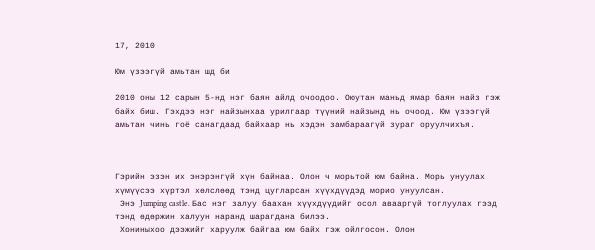17, 2010

Юм үзээгүй амьтан шд би

2010 оны 12 сарын 5-нд нэг баян айлд очоодоо. Оюутан маньд ямар баян найз гэж байх биш. Гэхдээ нэг найзынхаа урилгаар түүний найзынд нь очоод. Юм үзээгүй амьтан чинь гоё санагдаад байхаар нь хэдэн замбараагүй зураг оруулчихъя.



Гэрийн эзэн их энэрэнгүй хүн байнаа. Олон ч морьтой юм байна. Морь унуулах хүмүүсээ хүртэл хөлслөөд тэнд цугларсан хүүхдүүдэд морио унуулсан.
 Энэ Jumping castle. Бас нэг залуу баахан хүүхдүүдийг осол авааргүй тоглуулах гээд тэнд өдөржин халуун наранд шарагдана билээ.
 Хониныхоо дээжийг харуулж байгаа юм байх гэж ойлгосон. Олон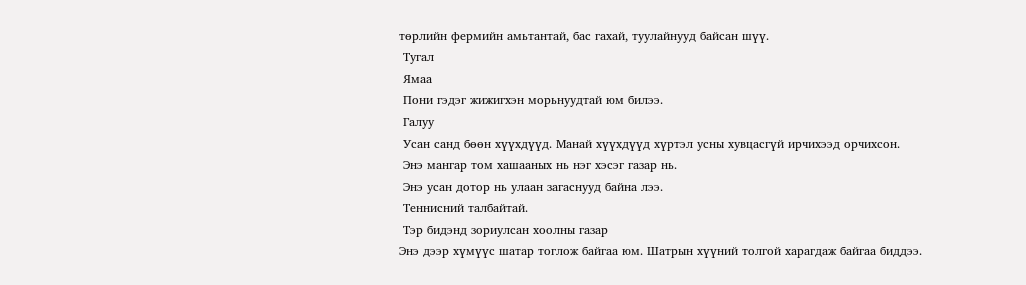төрлийн фермийн амьтантай, бас гахай, туулайнууд байсан шүү.
 Тугал
 Ямаа
 Пони гэдэг жижигхэн морьнуудтай юм билээ.
 Галуу
 Усан санд бөөн хүүхдүүд. Манай хүүхдүүд хүртэл усны хувцасгүй ирчихээд орчихсон.
 Энэ мангар том хашааных нь нэг хэсэг газар нь.
 Энэ усан дотор нь улаан загаснууд байна лээ.
 Теннисний талбайтай.
 Тэр бидэнд зориулсан хоолны газар
Энэ дээр хүмүүс шатар тоглож байгаа юм. Шатрын хүүний толгой харагдаж байгаа биддээ.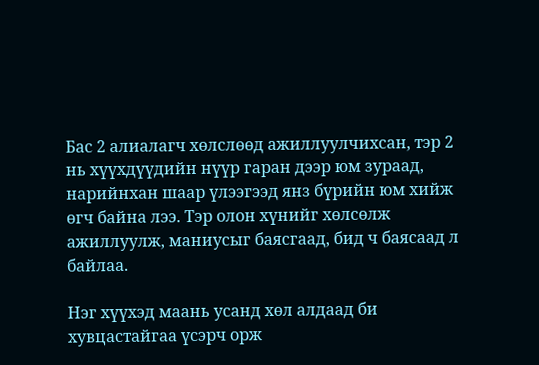Бас 2 алиалагч хөлслөөд ажиллуулчихсан, тэр 2 нь хүүхдүүдийн нүүр гаран дээр юм зураад, нарийнхан шаар үлээгээд янз бүрийн юм хийж өгч байна лээ. Тэр олон хүнийг хөлсөлж ажиллуулж, маниусыг баясгаад, бид ч баясаад л байлаа.

Нэг хүүхэд маань усанд хөл алдаад би хувцастайгаа үсэрч орж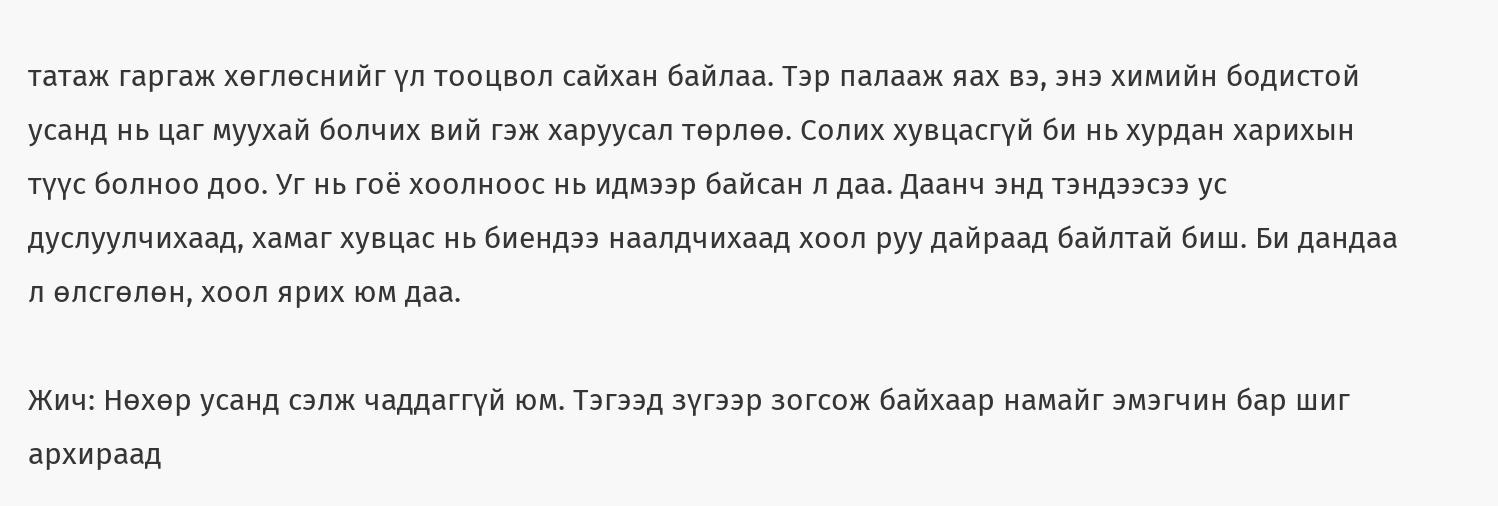татаж гаргаж хөглөснийг үл тооцвол сайхан байлаа. Тэр палааж яах вэ, энэ химийн бодистой усанд нь цаг муухай болчих вий гэж харуусал төрлөө. Солих хувцасгүй би нь хурдан харихын түүс болноо доо. Уг нь гоё хоолноос нь идмээр байсан л даа. Даанч энд тэндээсээ ус дуслуулчихаад, хамаг хувцас нь биендээ наалдчихаад хоол руу дайраад байлтай биш. Би дандаа л өлсгөлөн, хоол ярих юм даа.

Жич: Нөхөр усанд сэлж чаддаггүй юм. Тэгээд зүгээр зогсож байхаар намайг эмэгчин бар шиг архираад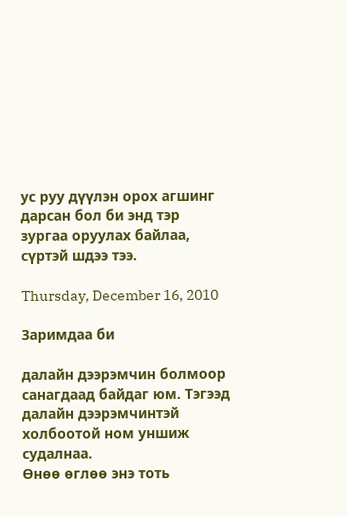ус руу дүүлэн орох агшинг дарсан бол би энд тэр зургаа оруулах байлаа, сүртэй шдээ тээ.

Thursday, December 16, 2010

Заримдаа би

далайн дээрэмчин болмоор санагдаад байдаг юм. Тэгээд далайн дээрэмчинтэй холбоотой ном уншиж судалнаа.
Өнөө өглөө энэ тоть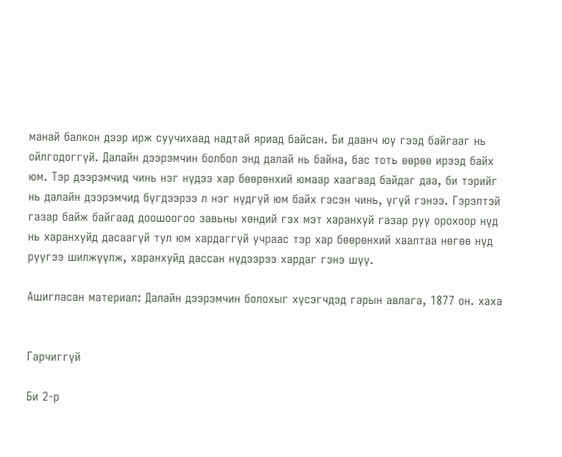манай балкон дээр ирж суучихаад надтай яриад байсан. Би даанч юу гээд байгааг нь ойлгодоггүй. Далайн дээрэмчин болбол энд далай нь байна, бас тоть өөрөө ирээд байх юм. Тэр дээрэмчид чинь нэг нүдээ хар бөөрөнхий юмаар хаагаад байдаг даа, би тэрийг нь далайн дээрэмчид бүгдээрээ л нэг нүдгүй юм байх гэсэн чинь, үгүй гэнээ. Гэрэлтэй газар байж байгаад доошоогоо завьны хөндий гэх мэт харанхуй газар руу орохоор нүд нь харанхуйд дасаагүй тул юм хардаггүй учраас тэр хар бөөрөнхий хаалтаа нөгөө нүд рүүгээ шилжүүлж, харанхуйд дассан нүдээрээ хардаг гэнэ шүү.

Ашигласан материал: Далайн дээрэмчин болохыг хүсэгчдэд гарын авлага, 1877 он. хаха


Гарчиггүй

Би 2-р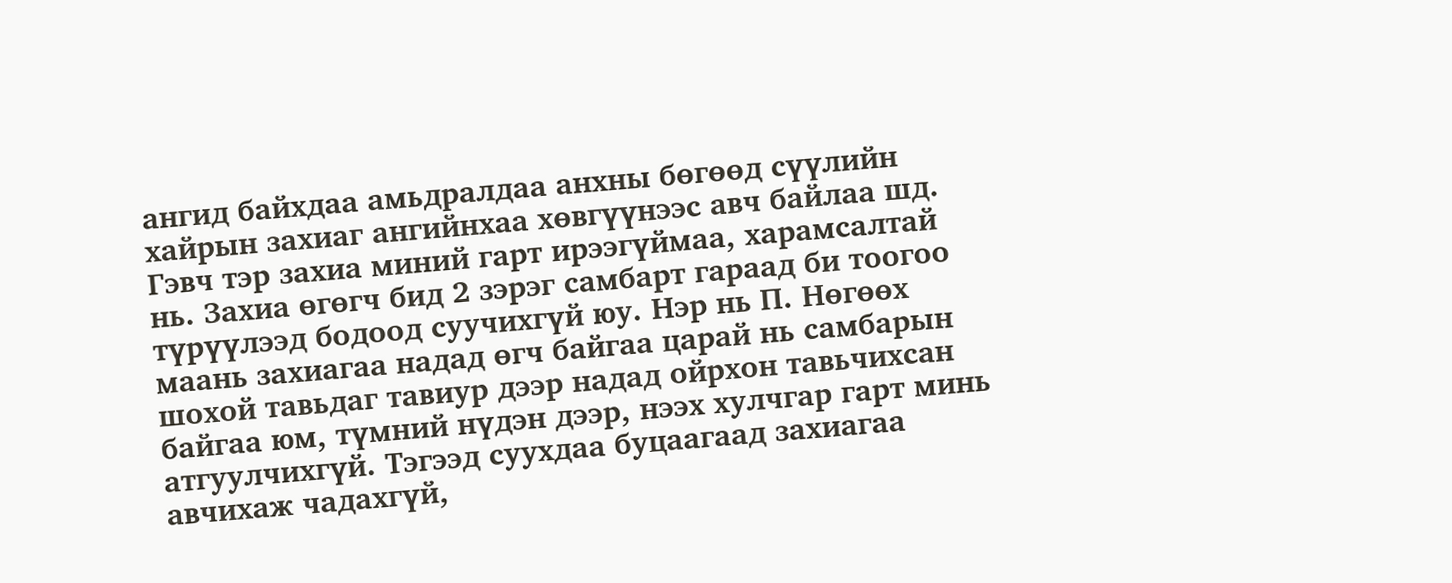ангид байхдаа амьдралдаа анхны бөгөөд сүүлийн хайрын захиаг ангийнхаа хөвгүүнээс авч байлаа шд. Гэвч тэр захиа миний гарт ирээгүймаа, харамсалтай нь. Захиа өгөгч бид 2 зэрэг самбарт гараад би тоогоо түрүүлээд бодоод суучихгүй юу. Нэр нь П. Нөгөөх маань захиагаа надад өгч байгаа царай нь самбарын шохой тавьдаг тавиур дээр надад ойрхон тавьчихсан байгаа юм, түмний нүдэн дээр, нээх хулчгар гарт минь атгуулчихгүй. Тэгээд суухдаа буцаагаад захиагаа авчихаж чадахгүй,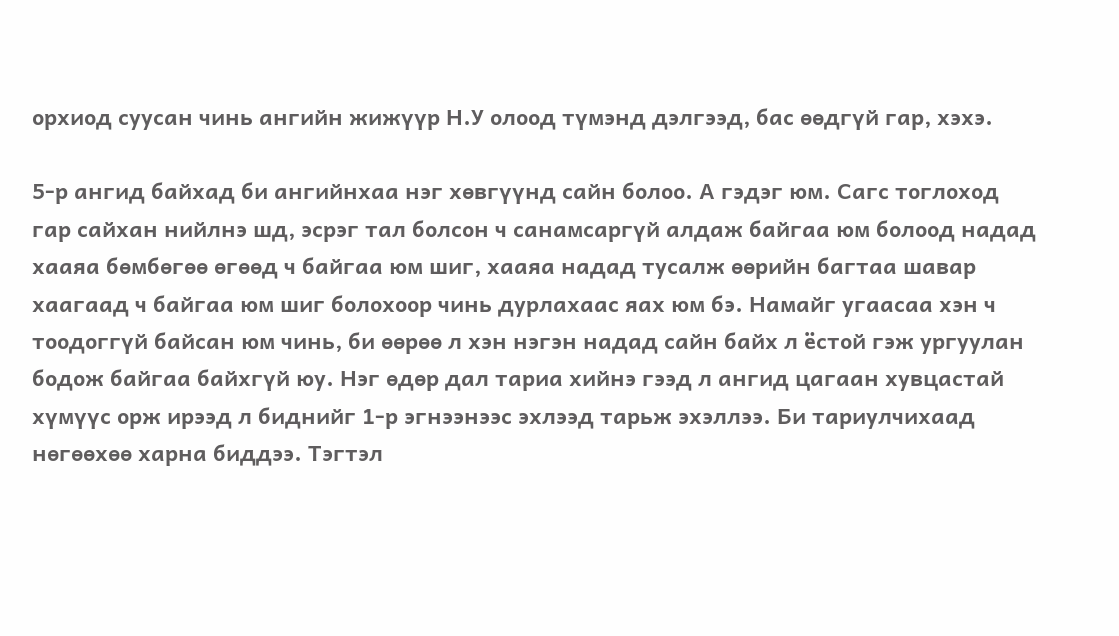орхиод суусан чинь ангийн жижүүр Н.У олоод түмэнд дэлгээд, бас өөдгүй гар, хэхэ.

5-р ангид байхад би ангийнхаа нэг хөвгүүнд сайн болоо. А гэдэг юм. Сагс тоглоход гар сайхан нийлнэ шд, эсрэг тал болсон ч санамсаргүй алдаж байгаа юм болоод надад хааяа бөмбөгөө өгөөд ч байгаа юм шиг, хааяа надад тусалж өөрийн багтаа шавар хаагаад ч байгаа юм шиг болохоор чинь дурлахаас яах юм бэ. Намайг угаасаа хэн ч тоодоггүй байсан юм чинь, би өөрөө л хэн нэгэн надад сайн байх л ёстой гэж ургуулан бодож байгаа байхгүй юу. Нэг өдөр дал тариа хийнэ гээд л ангид цагаан хувцастай хүмүүс орж ирээд л биднийг 1-р эгнээнээс эхлээд тарьж эхэллээ. Би тариулчихаад нөгөөхөө харна биддээ. Тэгтэл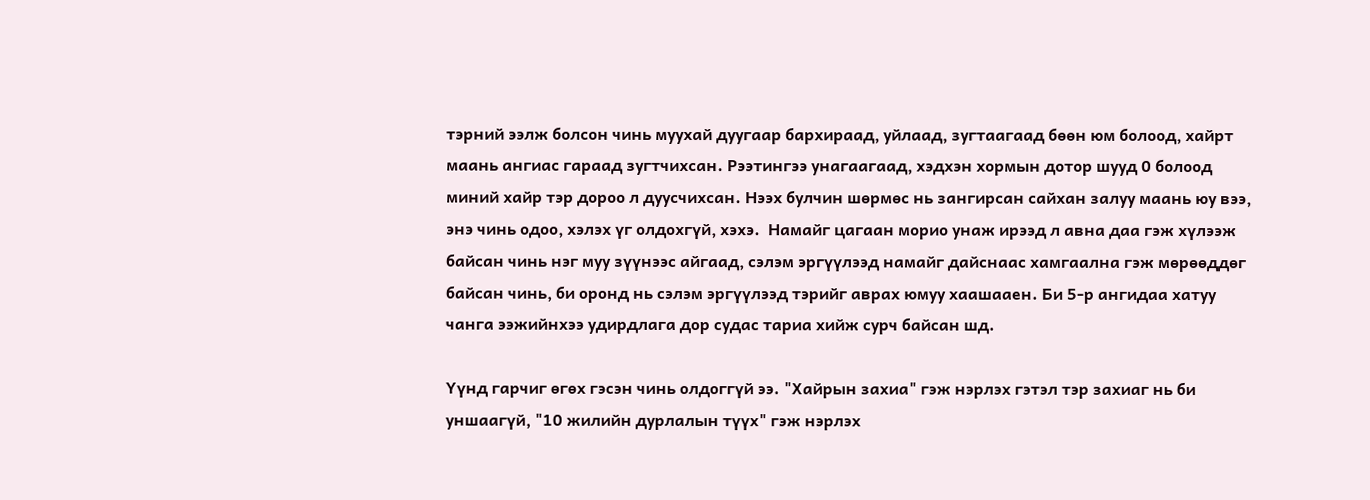тэрний ээлж болсон чинь муухай дуугаар бархираад, уйлаад, зугтаагаад бөөн юм болоод, хайрт маань ангиас гараад зугтчихсан. Рээтингээ унагаагаад, хэдхэн хормын дотор шууд 0 болоод миний хайр тэр дороо л дуусчихсан. Нээх булчин шөрмөс нь зангирсан сайхан залуу маань юу вээ, энэ чинь одоо, хэлэх үг олдохгүй, хэхэ.  Намайг цагаан морио унаж ирээд л авна даа гэж хүлээж байсан чинь нэг муу зүүнээс айгаад, сэлэм эргүүлээд намайг дайснаас хамгаална гэж мөрөөддөг байсан чинь, би оронд нь сэлэм эргүүлээд тэрийг аврах юмуу хаашааен. Би 5-р ангидаа хатуу чанга ээжийнхээ удирдлага дор судас тариа хийж сурч байсан шд.

Үүнд гарчиг өгөх гэсэн чинь олдоггүй ээ. "Хайрын захиа" гэж нэрлэх гэтэл тэр захиаг нь би уншаагүй, "10 жилийн дурлалын түүх" гэж нэрлэх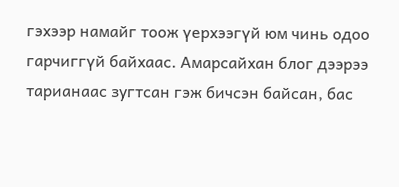гэхээр намайг тоож үерхээгүй юм чинь одоо гарчиггүй байхаас. Амарсайхан блог дээрээ тарианаас зугтсан гэж бичсэн байсан, бас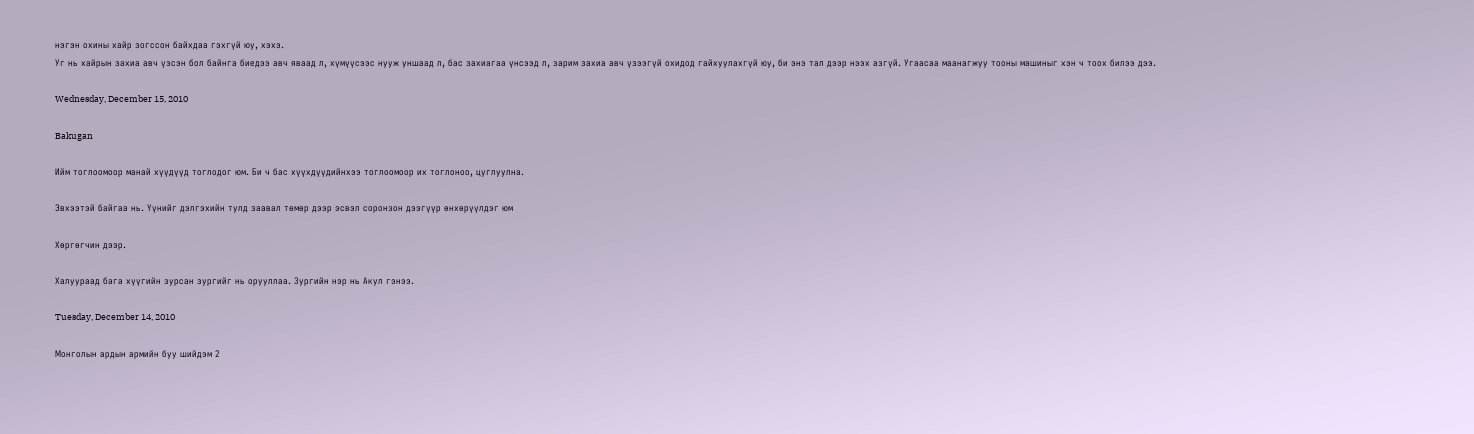нэгэн охины хайр зогссон байхдаа гэхгүй юу, хэхэ.
Уг нь хайрын захиа авч үзсэн бол байнга биедээ авч яваад л, хүмүүсээс нууж уншаад л, бас захиагаа үнсээд л, зарим захиа авч үзээгүй охидод гайхуулахгүй юу, би энэ тал дээр нээх азгүй. Угаасаа маанагжуу тооны машиныг хэн ч тоох билээ дээ.

Wednesday, December 15, 2010

Bakugan

Ийм тоглоомоор манай хүүдүүд тоглодог юм. Би ч бас хүүхдүүдийнхээ тоглоомоор их тоглоноо, цуглуулна.

Эвхээтэй байгаа нь. Үүнийг дэлгэхийн тулд заавал төмөр дээр эсвэл соронзон дээгүүр өнхөрүүлдэг юм

Хөргөгчин дээр.

Халуураад бага хүүгийн зурсан зургийг нь орууллаа. Зургийн нэр нь Акул гэнээ.

Tuesday, December 14, 2010

Монголын ардын армийн буу шийдэм 2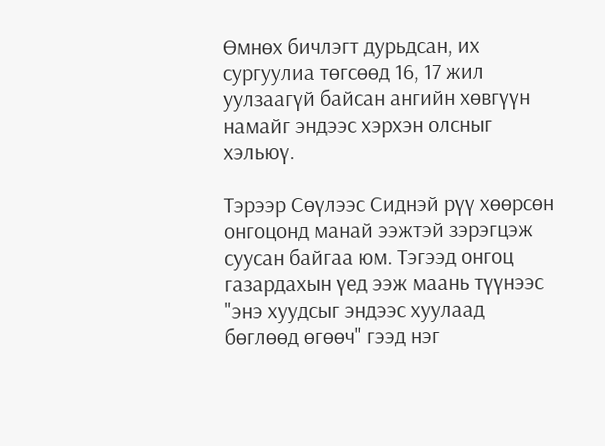Өмнөх бичлэгт дурьдсан, их сургуулиа төгсөөд 16, 17 жил уулзаагүй байсан ангийн хөвгүүн намайг эндээс хэрхэн олсныг хэльюү.

Тэрээр Сөүлээс Сиднэй рүү хөөрсөн онгоцонд манай ээжтэй зэрэгцэж суусан байгаа юм. Тэгээд онгоц газардахын үед ээж маань түүнээс "энэ хуудсыг эндээс хуулаад бөглөөд өгөөч" гээд нэг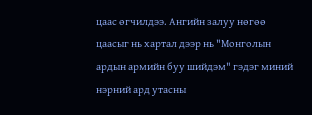цаас өгчилдээ. Ангийн залуу нөгөө цаасыг нь хартал дээр нь "Монголын ардын армийн буу шийдэм" гэдэг миний нэрний ард утасны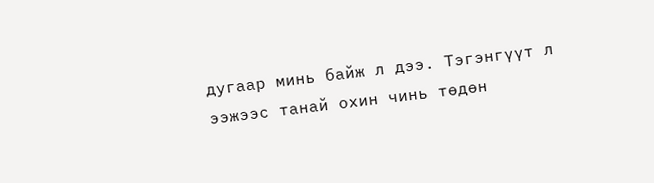дугаар минь байж л дээ. Тэгэнгүүт л ээжээс танай охин чинь төдөн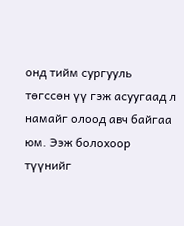онд тийм сургууль төгссөн үү гэж асуугаад л намайг олоод авч байгаа юм. Ээж болохоор түүнийг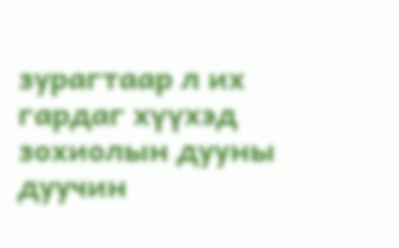зурагтаар л их гардаг хүүхэд зохиолын дууны дуучин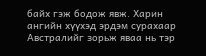байх гэж бодож явж. Харин ангийн хүүхэд эрдэм сурахаар Австралийг зорьж яваа нь тэр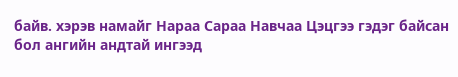байв. хэрэв намайг Нараа Сараа Навчаа Цэцгээ гэдэг байсан бол ангийн андтай ингээд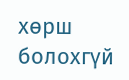хөрш болохгүй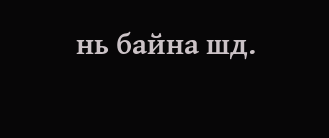нь байна шд.